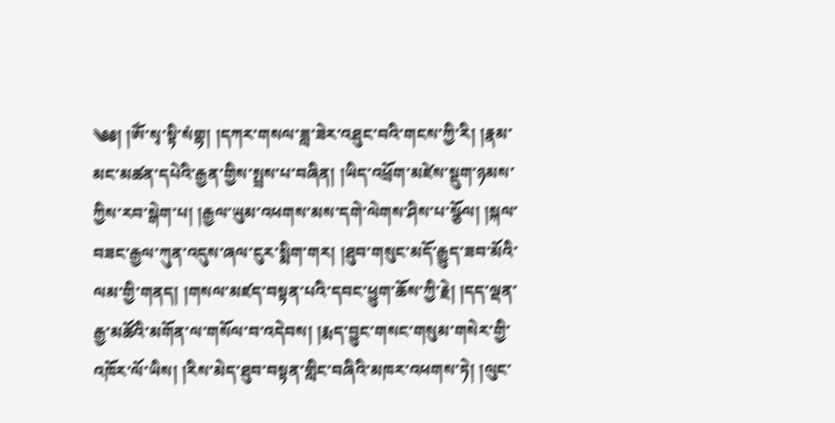༄༅། །ཨོཾ་སྭ་སྟི་སཾགྷ། །དཀར་གསལ་ཟླ་ཟེར་འཐུང་བའི་གངས་ཀྱི་རི། །རྣམ་མང་མཚན་དཔེའི་རྒྱན་གྱིས་སྤྲས་པ་བཞིན། །ཡིད་འཕྲོག་མཛེས་སྡུག་ཉམས་ཀྱིས་རབ་སྒེག་པ། །རྒྱལ་ཡུམ་འཕགས་མས་དགེ་ལེགས་ཤིས་པ་སྩོལ། །སྐལ་བཟང་རྒྱལ་ཀུན་འདུས་ཞལ་ངུར་སྨིག་གར། །ཐུབ་གསུང་མདོ་རྒྱུད་ཟབ་མོའི་ལམ་གྱི་གནད། །གསལ་མཛད་བསྟན་པའི་དབང་ཕྱུག་ཆོས་ཀྱི་རྗེ། །དད་ལྡན་རྒྱ་མཚོའི་མགོན་ལ་གསོལ་བ་འདེབས། །རྨད་བྱུང་གསང་གསུམ་གསེར་གྱི་འཁོར་ལོ་ཡིས། །རིས་མེད་ཐུབ་བསྟན་གླིང་བཞིའི་མཁར་འཕགས་ཏེ། །ལུང་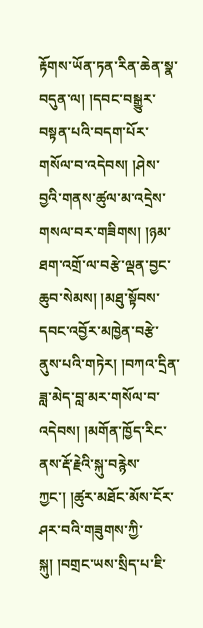རྟོགས་ཡོན་ཏན་རིན་ཆེན་སྣ་བདུན་ལ། །དབང་བསྒྱུར་བསྟན་པའི་བདག་པོར་གསོལ་བ་འདེབས། །ཤེས་བྱའི་གནས་ཚུལ་མ་འདྲེས་གསལ་བར་གཟིགས། །ཉམ་ཐག་འགྲོ་ལ་བརྩེ་ལྡན་བྱང་ཆུབ་སེམས། །མཐུ་སྟོབས་དབང་འབྱོར་མཁྱེན་བརྩེ་ནུས་པའི་གཏེར། །བཀའ་དྲིན་ཟླ་མེད་བླ་མར་གསོལ་བ་འདེབས། །མགོན་ཁྱོད་རིང་ནས་རྡོ་རྗེའི་སྐུ་བརྙེས་ཀྱང་། །ཚུར་མཐོང་མོས་ངོར་ཤར་བའི་གཟུགས་ཀྱི་སྐུ། །བགྲང་ཡས་སྲིད་པ་ཇི་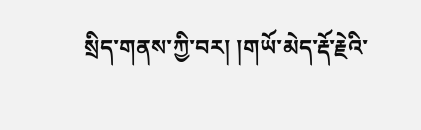སྲིད་གནས་ཀྱི་བར། །གཡོ་མེད་རྡོ་རྗེའི་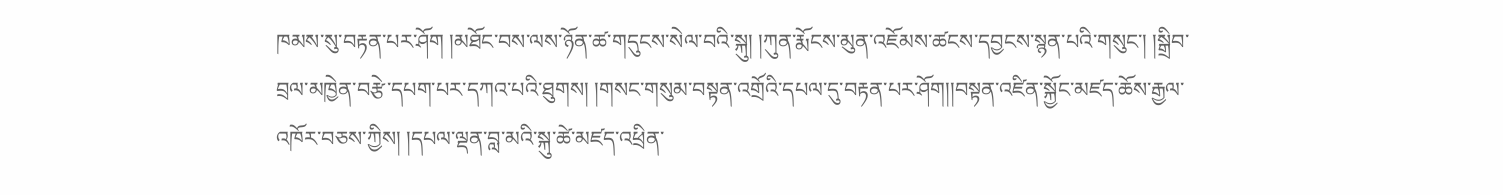ཁམས་སུ་བརྟན་པར་ཤོག །མཐོང་བས་ལས་ཉོན་ཚ་གདུངས་སེལ་བའི་སྐུ། །ཀུན་རྨོངས་མུན་འཇོམས་ཚངས་དབྱངས་སྙན་པའི་གསུང་། །སྒྲིབ་བྲལ་མཁྱེན་བརྩེ་དཔག་པར་དཀའ་པའི་ཐུགས། །གསང་གསུམ་བསྟན་འགྲོའི་དཔལ་དུ་བརྟན་པར་ཤོག།།བསྟན་འཛིན་སྐྱོང་མཛད་ཆོས་རྒྱལ་འཁོར་བཅས་ཀྱིས། །དཔལ་ལྡན་བླ་མའི་སྐུ་ཚེ་མཛད་འཕྲིན་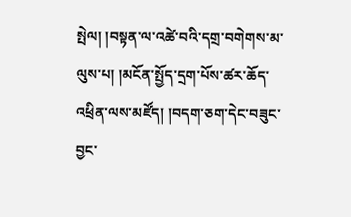སྤེལ། །བསྟན་ལ་འཚེ་བའི་དགྲ་བགེགས་མ་ལུས་པ། །མངོན་སྤྱོད་དྲག་པོས་ཚར་ཆོད་འཕྲིན་ལས་མཛོད། །བདག་ཅག་དེང་བཟུང་བྱང་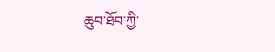ཆུབ་ཐོབ་ཀྱི་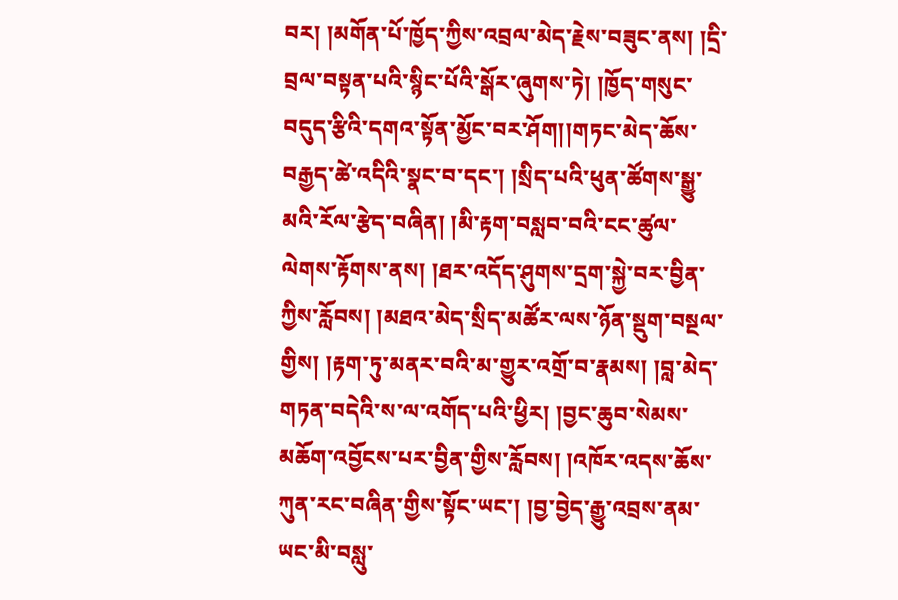བར། །མགོན་པོ་ཁྱོད་ཀྱིས་འབྲལ་མེད་རྗེས་བཟུང་ནས། །དྲི་བྲལ་བསྟན་པའི་སྙིང་པོའི་སྒོར་ཞུགས་ཏེ། །ཁྱོད་གསུང་བདུད་རྩིའི་དགའ་སྟོན་མྱོང་བར་ཤོག།།གཏང་མེད་ཆོས་བརྒྱད་ཚེ་འདིའི་སྣང་བ་དང་། །སྲིད་པའི་ཕུན་ཚོགས་སྒྱུ་མའི་རོལ་རྩེད་བཞིན། །མི་རྟག་བསླབ་བའི་ངང་ཚུལ་ལེགས་རྟོགས་ནས། །ཐར་འདོད་ཤུགས་དྲག་སྐྱེ་བར་བྱིན་ཀྱིས་རློབས། །མཐའ་མེད་སྲིད་མཚོར་ལས་ཉོན་སྡུག་བསྔལ་གྱིས། །རྟག་ཏུ་མནར་བའི་མ་གྱུར་འགྲོ་བ་རྣམས། །བླ་མེད་གཏན་བདེའི་ས་ལ་འགོད་པའི་ཕྱིར། །བྱང་ཆུབ་སེམས་མཆོག་འབྱོངས་པར་བྱིན་གྱིས་རློབས། །འཁོར་འདས་ཆོས་ཀུན་རང་བཞིན་གྱིས་སྟོང་ཡང་། །བྱ་བྱེད་རྒྱུ་འབྲས་ནམ་ཡང་མི་བསླུ་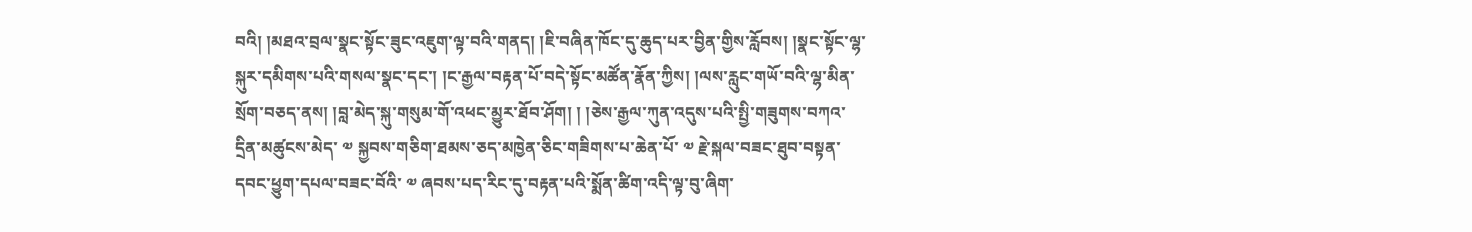བའི། །མཐའ་བྲལ་སྣང་སྟོང་ཟུང་འཇུག་ལྟ་བའི་གནད། །ཇི་བཞིན་ཁོང་དུ་ཆུད་པར་བྱིན་གྱིས་རློབས། །སྣང་སྟོང་ལྷ་སྐུར་དམིགས་པའི་གསལ་སྣང་དང་། །ང་རྒྱལ་བརྟན་པོ་བདེ་སྟོང་མཚོན་རྣོན་ཀྱིས། །ལས་རླུང་གཡོ་བའི་ལྷ་མིན་སྲོག་བཅད་ནས། །བླ་མེད་སྐུ་གསུམ་གོ་འཕང་མྱུར་ཐོབ་ཤོག། ། །ཅེས་རྒྱལ་ཀུན་འདུས་པའི་སྤྱི་གཟུགས་བཀའ་དྲིན་མཚུངས་མེད་ ༧ སྐྱབས་གཅིག་ཐམས་ཅད་མཁྱེན་ཅིང་གཟིགས་པ་ཆེན་པོ་ ༧ རྗེ་སྐལ་བཟང་ཐུབ་བསྟན་དབང་ཕྱུག་དཔལ་བཟང་བོའི་ ༧ ཞབས་པད་རིང་དུ་བརྟན་པའི་སྨོན་ཚིག་འདི་ལྟ་བུ་ཞིག་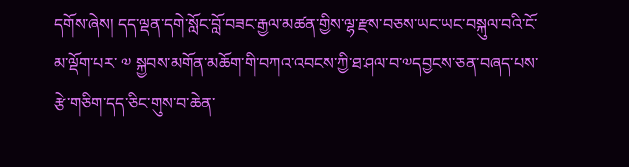དགོས་ཞེས། དད་ལྡན་དགེ་སློང་བློ་བཟང་རྒྱལ་མཚན་གྱིས་ལྷ་རྫས་བཅས་ཡང་ཡང་བསྐུལ་བའི་ངོ་མ་ལྡོག་པར་ ༧ སྐྱབས་མགོན་མཆོག་གི་བཀའ་འབངས་ཀྱི་ཐ་ཤལ་བ་༧དབྱངས་ཅན་བཞད་པས་རྩེ་གཅིག་དད་ཅིང་གུས་བ་ཆེན་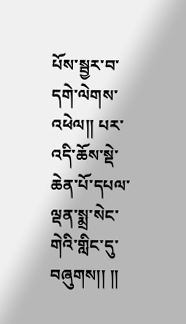པོས་སྦྱར་བ་དགེ་ལེགས་འཕེལ།། པར་འདི་ཆོས་སྡེ་ཆེན་པོ་དཔལ་ལྡན་སྨྲ་སེང་གེའི་གླིང་དུ་བཞུགས།། །།